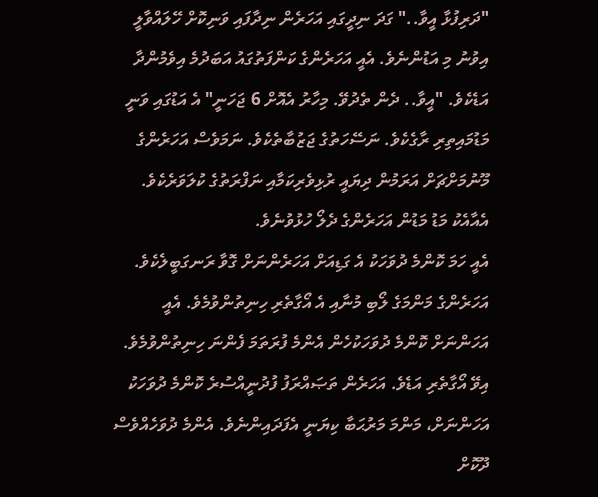"ދަރިފުޅާ އީވާ.." ގަދަ ނިދީގައި އަހަރެން ނިދާފައި ވަނިކޮށް ހޭލައްވާލީ އިވުނު މި އަޑުންނެވެ. އެއީ އަހަރެންގެ ކަންފަތުގައު އަބަދުމެ އިވެމުންދާ އަޑެކެވެ. "އީވާ.. ދެން ތެދުވޭ. މިހާރު އެއޮށް 6 ޖަހަނީ" އެ އަޑުގައި ވަނީ މަޑުމައިތިރި ރާގެކެވެ. ނަސޭހަތުގެ ޖަޒުބާތެކެވެ. ނަމަވެސް އަހަރެންގެ މޫނުމަށްޗަށް އަރަމުން ދިޔައީ ރުޅިވެރިކަމާއި ނަފްރަތުގެ ކުލަވަރެކެވެ. އެއާއެކު މަޑު މަޑުން އަހަރެންގެ ދެލޯ ހުޅުވުނެވެ.
އެއީ ހަމަ ކޮންމެ ދުވަހަކު އެ ގަޑިއަށް އަހަރެންނަށް ގޮވާ ރަނގަބީލެކެވެ. އަހަރެންގެ މަންމަގެ ލޯބި މުނާއި އެ އޯގާތެރި ހިނިތުންވުމެވެ. އެއީ އަހަންނަށް ކޮންމެ ދުވަހަކުހެން އެންމެ ފުރަތަމަ ފެންނަ ހިނިތުންވުމެވެ. އިވޭ އޯގާތެރި އަޑެވެ. އަހަރެން ތަޞައްރަފު ފުދުނީއްސުރެ ކޮންމެ ދުވަހަކު އަހަންނަށް، މަންމަ މަރުޙަބާ ކިޔަނީ އެފަދައިންނެވެ. އެންމެ ދުވަހެއްވެސް ދޫކޮށް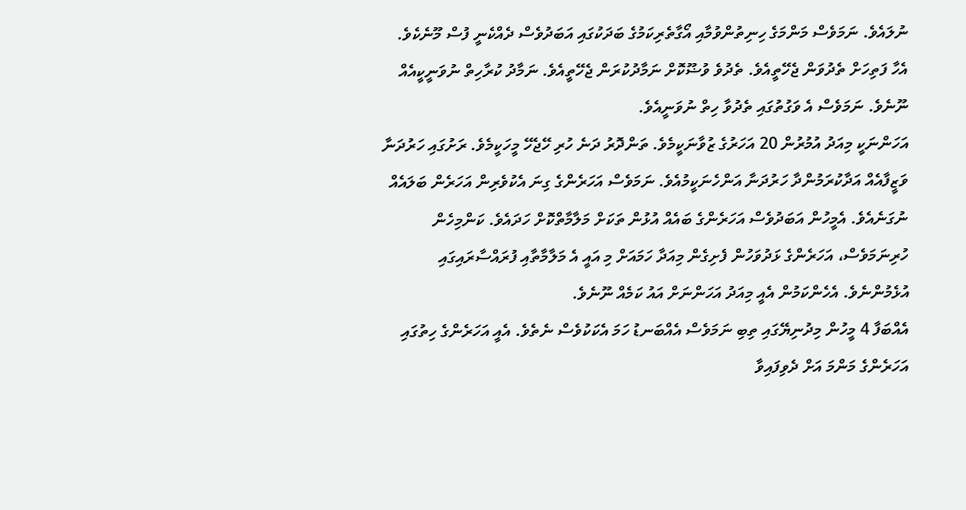ނުލައެވެ. ނަމަވެސް މަންމަގެ ހިނިތުންވުމާއި އޯގާތެރިކަމުގެ ބަދަކުގައި އަބަދުވެސް ދެއްކެނީ ފުސް މޫނެކެވެ. އެހާ ފަތިހަށް ތެދުވަން ޖެހޭތީއެވެ. ތެދުވެ ވުޟޫކޮށް ނަމާދުކުރަން ޖެހޭތީއެވެ. ނަމާދު ކުރާހިތް ނުވަނީކީއެއް ނޫނެވެ. ނަމަވެސް އެ ވަގުތުގައި ތެދުވާ ހިތް ނުވަނީއެވެ.
އަހަންނަކީ މިއަދު އުމުރުން 20 އަހަރުގެ ޒުވާނަކީމެވެ. ތަންދޮރު ދަނެ ހުރި ހޭޖެހޭ މީހަކީމެވެ. ރަށުގައި ހަރުދަނާ ވަޒީފާއެއް އަދާކުރަމުންދާ ހަރުދަނާ އަންހެނަކީމުއެވެ. ނަމަވެސް އަހަރެންގެ ގިނަ އެކުވެރިން އަހަރެން ބަލައެއް ނުގަނެއެވެ. އެމީހުން އަބަދުވެސް އަހަރެންގެ ބައެއް އުޅުން ތަކަށް މަލާމާތްކޮށް ހަދައެވެ. ކަންމިހެން ހުރިނަމަވެސް، އަހަރެންގެ ޅަދުވަހުން ފެށިގެން މިއަދާ ހަމައަށް މި އައީ އެ މަލާމާތާއި ފުރައްސާރައިގައި އުޅެމުންނެވެ. އެހެންކަމުން އެއީ މިއަދު އަހަންނަށް އައު ކަމެއް ނޫނެވެ.
އެއްބަފާ 4 މީހުން މިދުނިޔޭގައި ތިބި ނަމަވެސް އެއްބަނޑު ހަމަ އެކަކުވެސް ނެތެވެ. އެއީ އަހަރެންގެ ހިތުގައި އަހަރެންގެ މަންމަ އަށް ދެވިފައިވާ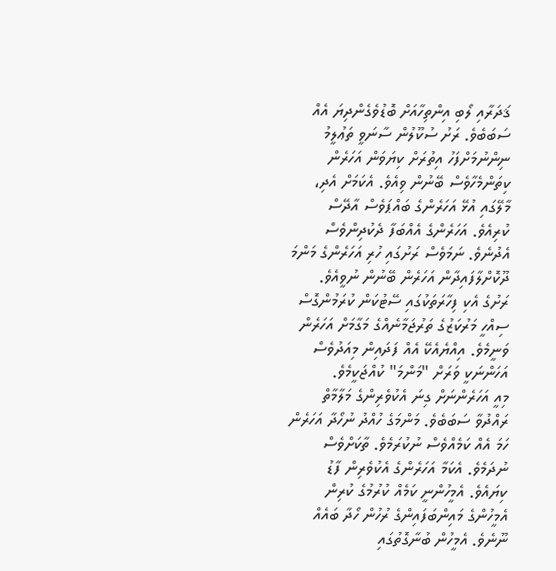ޤަދަރާއި ލޯބި އިންތިހާއަށް ބޮޑުވެގެންދިޔަ އެއް ސަބަބެވެ. ރަށު ސުކޫލުން ސާނަވީ ތަޢުލީމު ނިންނުމަށްފަހު އިތުރަށް ކިޔަވަން އަހަރެން ކިތަންމެހާވެސް ބޭނުން ވިއެވެ. އެކަމަށް އެދި، މާލޭގައި އުޅޭ އަހަރެންގެ ބައްޕަވެސް އާދޭސް ކުރިއެވެ. އަހަރެންގެ އެއްބަފާ ދެކުދިންވެސް އެދުނެވެ. ނަމަވެސް ރަށުގައި ހުރި އަހަރެންގެ މަންމަ ދޫކޮށްލާފައިދާން އަހަރެން ބޭނުން ނުވީއެވެ. ރަށުގެ އެކި ފިހާރަތަކުގައި ސޭޓުކަން ކުރަމުންގޮސް ސިއްހީ މަރުކަޒުގެ ތަރުޖަމާނެއްގެ މަގާމަށް އަހަރެން ވަނީމެވެ. އިއްޔެއެކޭ އެއް ފަދައިން މިއަދުވެސް އަހަންނަކީ ވަރަށް "މަންމަ" ކުއްޖަކީމެވެ.
މިއީ އަހަރެންނަށް ގިނަ އެކުވެރިންގެ މަލާމާތް ރައްދުވާ ސަބަބެވެ. މަންމަގެ ހުއްދު ނުހޯދާ އަހަރެން ހަމަ އެއް ކަމެއްވެސް ނުކުރަމެވެ. ތާކަށްވެސް ނުދަމެވެ. އެކަމާ އަހަރެންގެ އެކުވެރިން ފާޑު ކިޔައެވެ. އެމީހުންނީ ކަމެއް ކުރުމުގެ ކުރިން އެމީހުންގެ މައިންބަފައިންގެ ރުހުން ހޯދާ ބައެއް ނޫނެވެ. އެމީހުން ބުނާގޮތުގައި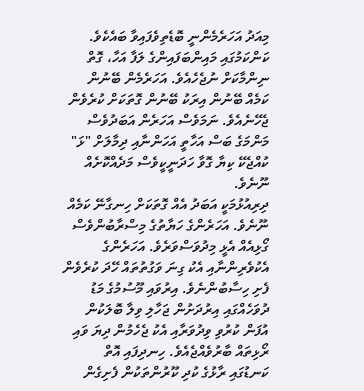މިއަދު އަހަރެމެންނީ ބޮޑެތިވެފައިވާ ބައެކެވެ. ކަންކަމުގައި މައިންބަފައިންގެ ލަފާ އަހާ، ގޮތް ނިންމާކަށް ނުޖެހެއެވެ. އަހަރެމެން ބޭނުން ކަމެއް ބޭނުން އިރަކު ބޭނުން ގޮތަކަށް ކުރެވެން ޖެހޭނެއެވެ. ނަމަވެސް އަހަރެން އަބަދުވެސް މަންމަގެ ބަސް އަހާތީ އަހަންނާއި ދިމާލަށް "ޅަ" ކުއްޖެކޭ ކިޔާ ގޮވާ ހަދަނީކީވެސް މަދެއްކޮށެއް ނޫނެވެ.
ދިރިއުޅުމަކީ އަބަދު އެއް ގޮތަކަށް ހިނގާނޭ ކަމެއް ނޫނެވެ. އަހަރެންގެ ހަޔާތުގެ މިސްރާބުންވެސް ގޯޅިއެއް އެޅީ މިދުވަސްވަރެވެ. އަހަރެންގެ އެކުވެރިންނާއި އެކު ގިނަ ވަގުތުތައް ހޭދަ ކުރެވެން ފެށި ހިސާބުންނެވެ. އިރުވައި މޫސުމުގެ މަޑު ދުވަހެއްގައި އިރުދަށުން ޖަހާލި ވިލާ ބޮލަކުން އުފަން ކުރުވި ވިދުވަރާއި އެކު ޖެހެމުން ދިޔަ ވައި ރޯޅިތައް ބާރުވެއްޖެއެވެ. ހިނދިފައި އޮތް ކަނޑުގައި ރާޅުގެ ކުދި ކޫރުންތަކުން ފެށިގެން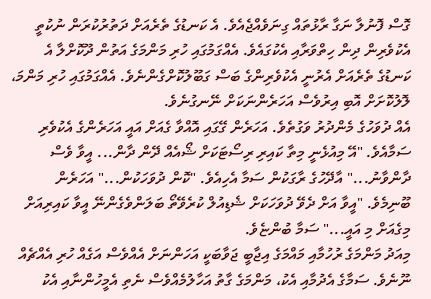ގޮސް ފޮނުލާ ނަގާ ރާޅުތައް ގިނަވެއްޖެއެވެ. އެ ކަނޑުގެ ތެރެއަށް ދަތުރުކުރަން ނުކުތީ އެކުވެރިން ދިން ހިތްވަރާއި އެކުގައެވެ. އެއްގަމުގައި ހުރި މަންމަގެ އަތުން ދޫކޮށްލާ އެ ކަނޑުގެ ތެރެއަށް އެރުނީ އެކުވެރިންގެ ބަސް ގަބޫލުކޮށްގެންނެވެ. އެއްގަމުގައި ހުރި މަންމަ، ލޮލުކޮށަށް އޮބި އިރުވެސް އަހަރެންނަކަށް ނޭނގުނެވެ.
އެއް ދުވަހުގެ މެންދުރު ވަގުތެވެ. އަހަރެން ގޭގައި އޮއްވާ ގެއަށް އައީ އަހަރެންގެ އެކުވެރި ސަމާއެވެ. "އޭ މިއުޅެނީ މިތާ ކައިރި ރިސޯޓަކަށް ޝޯއެއް ދޭން ދާން... އީވާ ވެސް ދާންވާނު..." އާދޭހުގެ ރާގަކުން ސަމާ އެހިއެވެ. "ކޮން ދުވަހަކުން..." އަހަރެން ބޫނިމެވެ. "އީވާ އަށް ދެވޭ ދުވަހަކަށް ޝެޑިއުލް ކުރެވޭތޯ ބަލަންވެގެންނޭ އީވާ ކައިރިއަށް މިގެއަށް މި އައީ..." ސަމާ ބުންޏެވެ.
މިއަދު މަންމަގެ ރުހުމާއި މައްމަގެ އިޖާބީ ޖަވާބަކީ އަހަންނަށް އެއްވެސް އަގެއް ހުރި އެއްޗެއް ނޫނެވެ. ސަމާގެ އެދުމާއި އެކު، މަންމަގެ ގާތު އަހާލުމެއްވެސް ނެތި އެމީހުންނާއި އެކު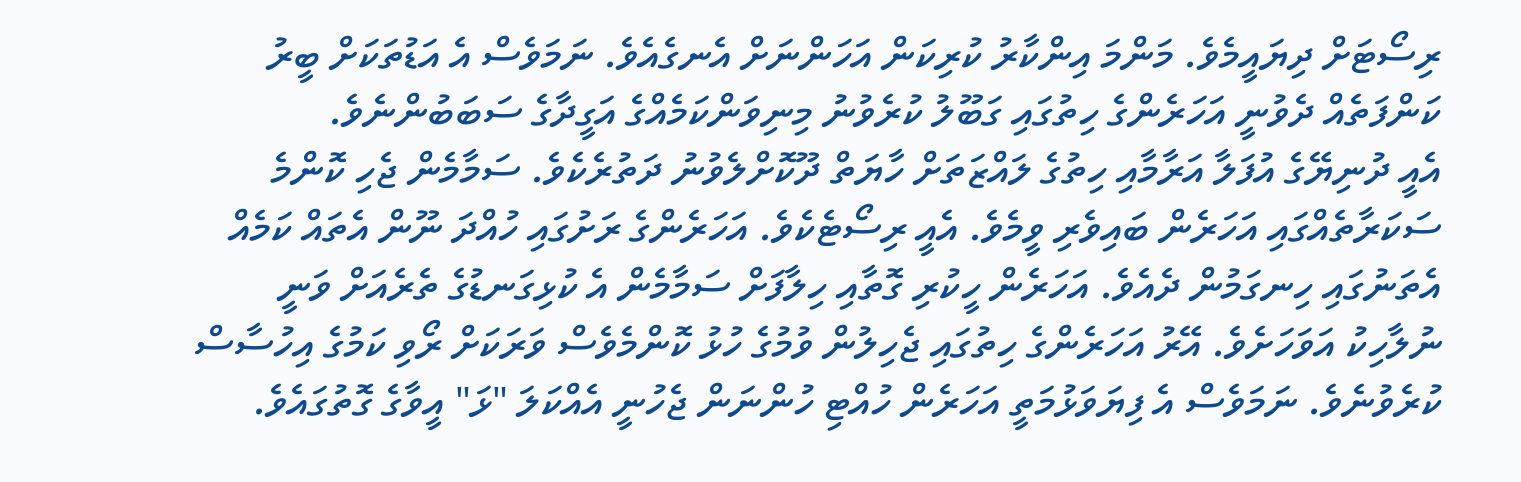ރިސޯޓަށް ދިޔައީމެވެ. މަންމަ އިންކާރު ކުރިކަން އަހަންނަށް އެނގެއެވެ. ނަމަވެސް އެ އަޑުތަކަށް ބީރު ކަންފަތެއް ދެވުނީ އަހަރެންގެ ހިތުގައި ގަބޫލު ކުރެވުނު މިނިވަންކަމެއްގެ އަގީދާގެ ސަބަބުންނެވެ.
އެއީ ދުނިޔޭގެ އުފަލާ އަރާމާއި ހިތުގެ ލައްޒަތަށް ހާޔަތް ދޫކޮށްލެވުނު ދަތުރެކެވެ. ސަމާމެން ޖެހި ކޮންމެ ސަކަރާތެއްގައި އަހަރެން ބައިވެރި ވީމެވެ. އެއީ ރިސޯޓެކެވެ. އަހަރެންގެ ރަށުގައި ހުއްދަ ނޫން އެތައް ކަމެއް އެތަނުގައި ހިނގަމުން ދެއެވެ. އަހަރެން ހީކުރި ގޮތާއި ހިލާފަށް ސަމާމެން އެ ކުޅިގަނޑުގެ ތެރެއަށް ވަނީ ނުލާހިކު އަވަހަށެވެ. އޭރު އަހަރެންގެ ހިތުގައި ޖެހިލުން ވުމުގެ ހުޅު ކޮންމެވެސް ވަރަކަށް ރޯވި ކަމުގެ އިހުސާސް ކުރެވުނެވެ. ނަމަވެސް އެ ފިޔަވަޅުމަތީ އަހަރެން ހުއްޓި ހުންނަން ޖެހުނީ އެއްކަލަ "ޅަ" އީވާގެ ގޮތުގައެވެ.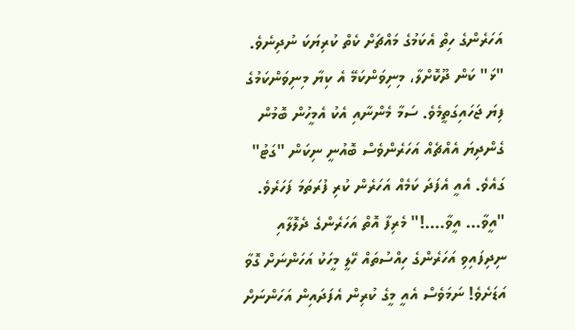އަހަރެންގެ ހިތް އެކަމުގެ މައްޗަށް ކެތް ކުރިޔަކަ ނުދިނެވެ. "ޅަ" ކަން ދޫކޮށްލާ، މިނިވަންކަމޭ އެ ކިޔާ މިނިވަންކަމުގެ ފިޔަ ޖަހައިގަތީމެވެ. ސަމާ މެންނާއި އެކު އެމީހުން ބޮމުން ގެންދިޔަ އެއްޗެއް އަހަރެންވެސް ބޮއުނީ ނިކަން "ގަޓު" ގައެވެ. އެއީ އެފަދަ ކަމެއް އަހަރެން ކުރި ފުރަތަމަ ފަހަރެވެ.
"އީވާ... އީވާ....!" މެރިފާ އޮތް އަހަރެންގެ ދެލޮލާއި ނިދިފައިވި އަހަރެންގެ ހިއްސުތައް ހޭލީ މީހަކު އަހަންނަށް ގޮވާ އަޑަށެވެ! ނަމަވެސް އެއީ މީގެ ކުރިން އެފަދައިން އަހަންނަށް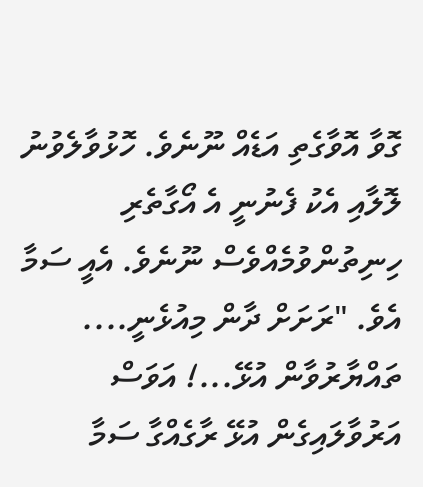ގޮވާ އޮވާގެތި އަޑެއް ނޫނެވެ. ހޮޅުވާލެވުނު ލޮލާއި އެކު ފެނުނީ އެ އޯގާތެރި ހިނިތުންވުމެއްވެސް ނޫނެވެ. އެއީ ސަމާ އެވެ. "ރަށަށް ދާން މިއުޅެނީ.... ތައްޔާރުވާން އުޅޭ...! އަވަސް އަރުވާލައިގެން އުޅޭ ރާގެއްގާ ސަމާ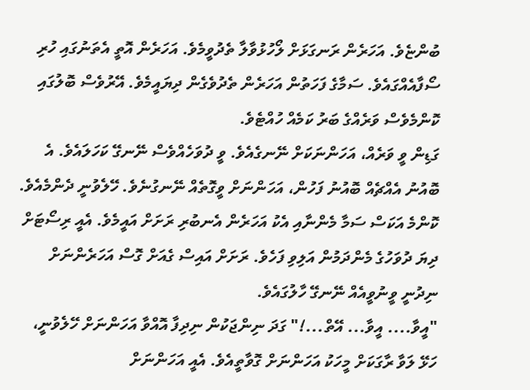ބުންޏެވެ. އަހަރެން ރަނގަޅަށް ލޯހުޅުވާލާ ތެދުވީމެވެ. އަހަރެން އޮތީ އެތަނުގައި ހުރި ސޯފާއެއްގައެވެ. ސަމާގެ ފަހަތުން އަހަރެން ތެދުވެގެން ދިޔައީމެވެ. އޭރުވެސް ބޮލުގައި ކޮންމެވެސް ވަރެއްގެ ބަރު ކަމެއް ހުއްޓެވެ.
ގަޑިން ވީ ވަރެއް، އަހަންނަކަށް ނޭނގެއެވެ. ވީ ދުވަހެއްވެސް ނޭނގޭ ކަހަލައެވެ. އެ ބޮއުނު އެއްޗެއް ބޮއުނު ފަހުން، އަހަންނަށް ވީގޮތެއް ނޭނގުނެވެ. ހޭލެވުނީ ދެންމެއެވެ. ކޮންމެ އަކަސް ސަމާ މެންނާއި އެކު އަހަރެން އެނބުރި ރަށަށް އައީމެވެ. އެއީ ރިސޯޓަށް ދިޔަ ދުވަހުގެ މެންދަމުން އަލިވި ފަހެވެ. ރަށަށް އައިސް ގެއަށް ގޮސް އަހަރެންނަށް ނިދުނީ ވީނުވީއެއް ނޭނގޭ ހާލުގައެވެ.
"އީވާ.... އީވާ... އޭތް...!" ގަދަ ނިންޖަކުން ނިދިފާ އޮއްވާ އަހަންނަށް ހޭލެވުނީ، ހަޅޭ ލަވާ ރާގަކަށް މީހަކު އަހަންނަށް ގޮވާތީއެވެ. އެއީ އަހަންނަށް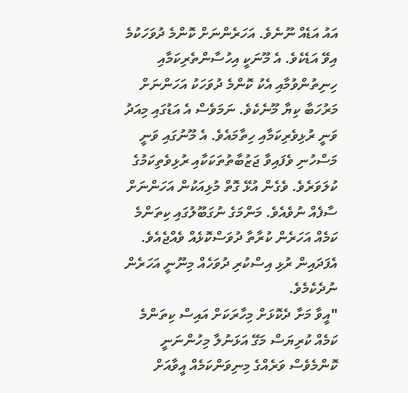އައު އަޑެއް ނޫނެވެ. އަހަރެންނަށް ކޮންމެ ދުވަހަކުމެ އިވޭ އަޑެކެވެ. އެ މޫނަކީ އިހުސާންތެރިކަމާއި ހިނިތުންވުމާއި އެކު ކޮންމެ ދުވަހަކު އަހަންނަށް މަރުހަބާ ކިޔާ މޫނެކެވެ. ނަމަވެސް އެ އަޑުގައި މިއަދު ވަނީ ރުޅިވެރިކަމާއި ހިތާމައެވެ. އެ މޫނުގައި ވަނީ މަސްހުނި ވެފައިވާ ޖަޒުބާތުތަކަކާއި ރުޅިވެތިކަމުގެ ކުލަވަރެވެ. ވެގެން އުޅޭ ގޮތް މުޅިއަކުން އަހަންނަށް ސާފެއް ނުވެއެވެ. މަންމަގެ ނުގަބޫލުގައި ކިތަންމެ ކަމެއް އަހަރެން ކުރާތާ ދުވަސްކޮޅެއް ވެއްޖެއެވެ. އެފަދައިން ރުޅި އިސްކުރި ދުވަހެއް މިނޫނީ އަހަރެން ނުދެކެމެވެ.
"އީވާ މަށާ ދެކޮޅަށް މިހާރަކަށް އައިސް ކިތަންމެ ކަމެއް ކުރިޔަސް މަގޭ އަޅަނުލާ މިހުންނަނީ ކޮންމެވެސް ވަރެއްގެ މިނިވަންކަމެއް އީވާއަށް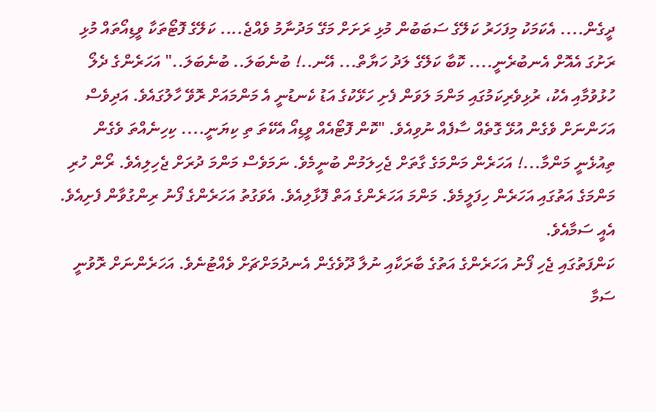ދީގެން.... އެކަމަކު މިފަހަރު ކަލޭގެ ސަބަބުން މުޅި ރަށަށް މަގޭ މަދުނާމު ވެއްޖެ.... ކަލޭގެ ފޮޓޯތަކާ ވީޑިއޯތައް މުޅި ރަށުގަ އެއޮށް އެނބުރެނީ.... ކޮބާ ކަލޭގެ ލަދު ހަޔާތް... އޭނ..! ބުނެބަލަ.. ބުނެބަލަ.." އަހަރެންގެ ދެލޯ ހުޅުވުމާއި އެކު، ރުޅިވެރިކަމުގައި މަންމަ ލަވަން ފެށި ހަޅޭކުގެ އަޑު ކެނޑުނީ އެ މަންމައަށް ރޮވޭ ހާލުގައެވެ. އަދިވެސް އަހަންނަށް ވެގެން އުޅޭ ގޮތެއް ސާފެއް ނުވިއެވެ. "ކޮން ފޮޓޯއެއް ވީޑިއޯ އެކޭތަ ތި ކިޔަނީ.... ކިހިނެއްތަ ވެގެން ތިއުޅެނީ މަންމާ...! އަހަރެން މަންމަގެ ގާތަށް ޖެހިލަމުން ބުނީމެވެ. ނަމަވެސް މަންމަ ދުރަށް ޖެހިލިއެވެ. ރޯން ހުރި މަންމަގެ އަތުގައި އަހަރެން ހިފަލީމެވެ. މަންމަ އަހަރެންގެ އަތް ފޮޅާލިއެވެ. އެވަގުތު އަހަރެންގެ ފޯނު ރިންގުވާން ފެށިއެވެ. އެއީ ސަމާއެވެ.
ކަންފަތުގައި ޖެހި ފޯނު އަހަރެންގެ އަތުގެ ބާރަކާއި ނުލާ ދޫވެގެން އެނދުމަށްޗަށް ވެއްޓުނެވެ. އަހަރެންނަށް ރޮވުނީ ސަމާ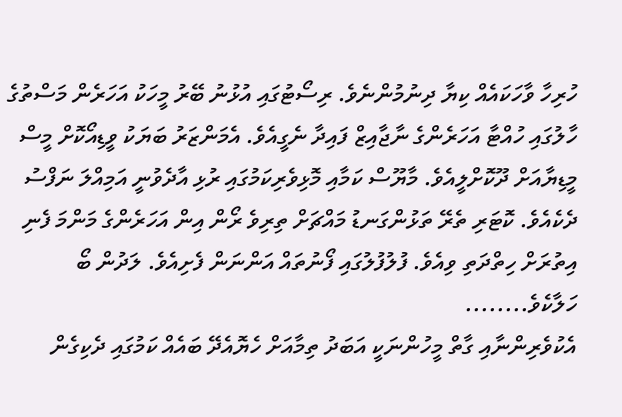ހުރިހާ ވާހަކައެއް ކިޔާ ދިނުމުންނެވެ. ރިސޯޓުގައި އުޅުނު ބޭރު މީހަކު އަހަރެން މަސްތުގެ ހާލުގައި ހުއްޓާ އަހަރެންގެ ނާޖާއިޒް ފައިދާ ނެގީއެވެ. އެމަންޒަރު ބަޔަކު ވީޑިއޯކޮށް މީސް މީޑިޔާއަށް ދޫކޮށްލީއެވެ. މާޔޫސް ކަމާއި މޮޅިވެރިކަމުގައި ރުޅި އާދެވުނީ އަމިއްލަ ނަފްސު ދެކެއެވެ. ކޮޓަރި ތެރޭ ތަޅުންގަނޑު މައްޗަށް ތިރިވެ ރޯން އިން އަހަރެންގެ މަންމަ ފެނި އިތުރަށް ހިތްދަތި ވިއެވެ. ފުލުފުލުގައި ފޯނުތައް އަންނަން ފެށިއެވެ. ލަދުން ބޯ ހަލާކެވެ........
އެކުވެރިންނާއި ގާތް މީހުންނަކީ އަބަދު ތިމާއަށް ހެޔޮއެދޭ ބައެއް ކަމުގައި ދެކިގެން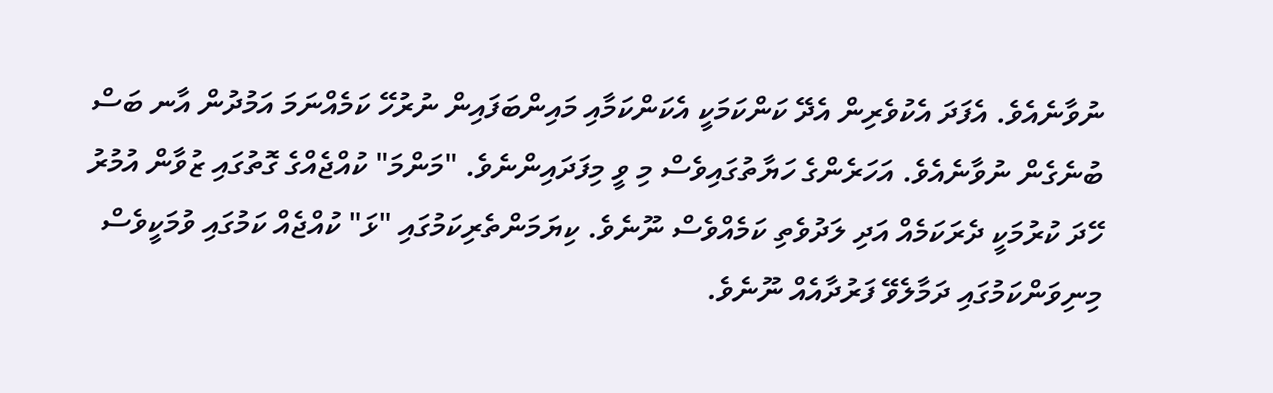ނުވާނެއެވެ. އެފަދަ އެކުވެރިން އެދޭ ކަންކަމަކީ އެކަންކަމާއި މައިންބަފައިން ނުރުހޭ ކަމެއްނަމަ އަމުދުން އާނ ބަސް ބުނެގެން ނުވާނެއެވެ. އަހަރެންގެ ހަޔާތުގައިވެސް މި ވީ މިފަދައިންނެވެ. "މަންމަ" ކުއްޖެއްގެ ގޮތުގައި ޒުވާން އުމުރު ހޭދަ ކުރުމަކީ ދެރަކަމެއް އަދި ލަދުވެތި ކަމެއްވެސް ނޫނެވެ. ކިޔަމަންތެރިކަމުގައި "ޅަ" ކުއްޖެއް ކަމުގައި ވުމަކީވެސް މިނިވަންކަމުގައި ދަމާލެވޭ ފަރުދާއެއް ނޫނެވެ.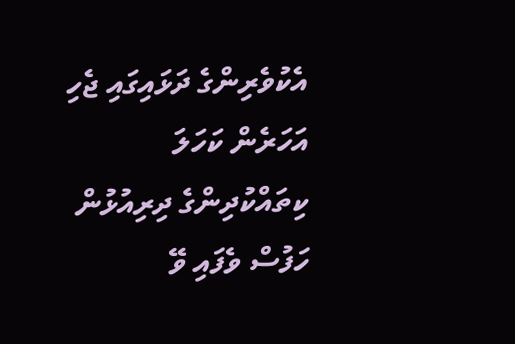އެކުވެރިންގެ ދަޅައިގައި ޖެހި އަހަރެން ކަހަލަ ކިތައްކުދިންގެ ދިރިއުޅުން ހަފުސް ވެފައި ވޭ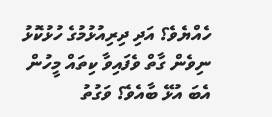ހެއްޔެވެ؟ އަދި ދިރިއުޅުމުގެ ހުޅުކޮޅު ނިވެން ގާތް ވެފައިވާ ކިތައް މީހުން އެބަ އުޅޭ ބާއެވެ؟ ވަގުތު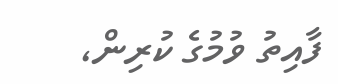ފާއިތު ވުމުގެ ކުރިން،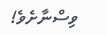ވިސްނާށެވެ!